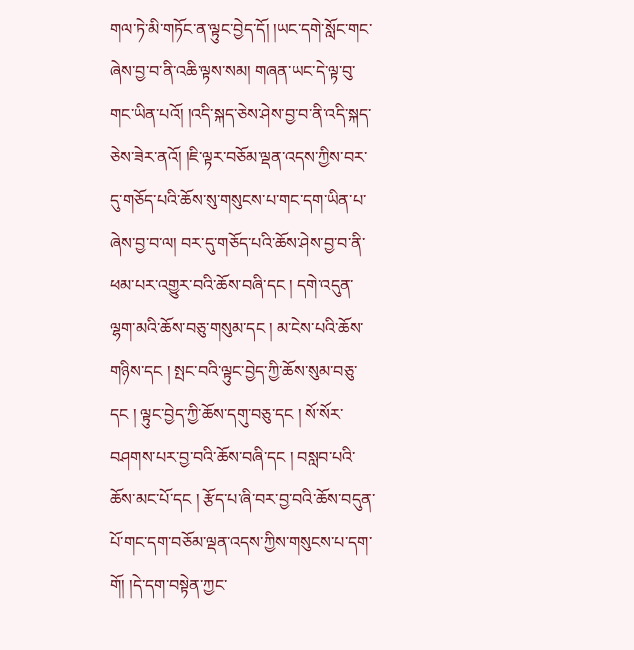གལ་ཏེ་མི་གཏོང་ན་ལྟུང་བྱེད་དོ། །ཡང་དགེ་སློང་གང་ཞེས་བྱ་བ་ནི་འཆི་ལྟས་སམ། གཞན་ཡང་དེ་ལྟ་བུ་གང་ཡིན་པའོ། །འདི་སྐད་ཅེས་ཤེས་བྱ་བ་ནི་འདི་སྐད་ཅེས་ཟེར་ནའོ། །ཇི་ལྟར་བཅོམ་ལྡན་འདས་ཀྱིས་བར་དུ་གཅོད་པའི་ཆོས་སུ་གསུངས་པ་གང་དག་ཡིན་པ་ཞེས་བྱ་བ་ལ། བར་དུ་གཅོད་པའི་ཆོས་ཤེས་བྱ་བ་ནི་ཕམ་པར་འགྱུར་བའི་ཆོས་བཞི་དང ། དགེ་འདུན་ལྷག་མའི་ཆོས་བཅུ་གསུམ་དང ། མ་ངེས་པའི་ཆོས་གཉིས་དང ། སྤང་བའི་ལྟུང་བྱེད་ཀྱི་ཆོས་སུམ་བཅུ་དང ། ལྟུང་བྱེད་ཀྱི་ཆོས་དགུ་བཅུ་དང ། སོ་སོར་བཤགས་པར་བྱ་བའི་ཆོས་བཞི་དང ། བསླབ་པའི་ཆོས་མང་པོ་དང ། རྩོད་པ་ཞི་བར་བྱ་བའི་ཆོས་བདུན་པོ་གང་དག་བཅོམ་ལྡན་འདས་ཀྱིས་གསུངས་པ་དག་གོ། །དེ་དག་བསྟེན་ཀྱང་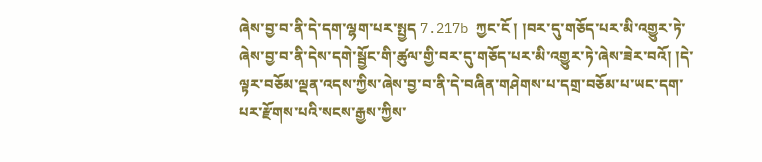ཞེས་བྱ་བ་ནི་དེ་དག་ལྷག་པར་སྤྱད 7.217b ཀྱང་ངོ ། །བར་དུ་གཅོད་པར་མི་འགྱུར་ཏེ་ཞེས་བྱ་བ་ནི་དེས་དགེ་སྦྱོང་གི་ཚུལ་གྱི་བར་དུ་གཅོད་པར་མི་འགྱུར་ཏེ་ཞེས་ཟེར་བའོ། །དེ་ལྟར་བཅོམ་ལྡན་འདས་ཀྱིས་ཞེས་བྱ་བ་ནི་དེ་བཞིན་གཤེགས་པ་དགྲ་བཅོམ་པ་ཡང་དག་པར་རྫོགས་པའི་སངས་རྒྱས་ཀྱིས་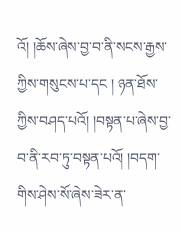འོ། །ཆོས་ཞེས་བྱ་བ་ནི་སངས་རྒྱས་ཀྱིས་གསུངས་པ་དང ། ཉན་ཐོས་ཀྱིས་བཤད་པའོ། །བསྟན་པ་ཞེས་བྱ་བ་ནི་རབ་ཏུ་བསྟན་པའོ། །བདག་གིས་ཤེས་སོ་ཞེས་ཟེར་ན་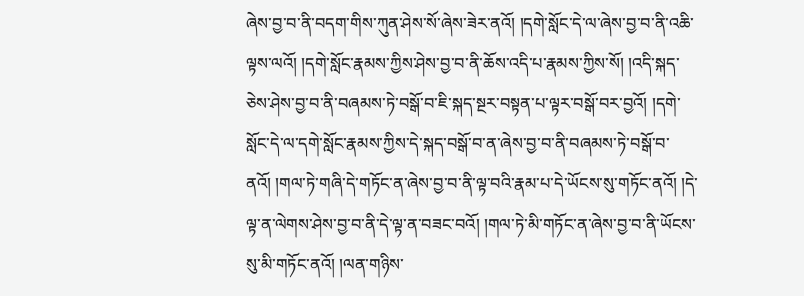ཞེས་བྱ་བ་ནི་བདག་གིས་ཀུན་ཤེས་སོ་ཞེས་ཟེར་ནའོ། །དགེ་སློང་དེ་ལ་ཞེས་བྱ་བ་ནི་འཆི་ལྟས་ལའོ། །དགེ་སློང་རྣམས་ཀྱིས་ཤེས་བྱ་བ་ནི་ཆོས་འདི་པ་རྣམས་ཀྱིས་སོ། །འདི་སྐད་ཅེས་ཤེས་བྱ་བ་ནི་བཞམས་ཏེ་བསྒོ་བ་ཇི་སྐད་སྔར་བསྟན་པ་ལྟར་བསྒོ་བར་བྱའོ། །དགེ་སློང་དེ་ལ་དགེ་སློང་རྣམས་ཀྱིས་དེ་སྐད་བསྒོ་བ་ན་ཞེས་བྱ་བ་ནི་བཞམས་ཏེ་བསྒོ་བ་ནའོ། །གལ་ཏེ་གཞི་དེ་གཏོང་ན་ཞེས་བྱ་བ་ནི་ལྟ་བའི་རྣམ་པ་དེ་ཡོངས་སུ་གཏོང་ནའོ། །དེ་ལྟ་ན་ལེགས་ཤེས་བྱ་བ་ནི་དེ་ལྟ་ན་བཟང་བའོ། །གལ་ཏེ་མི་གཏོང་ན་ཞེས་བྱ་བ་ནི་ཡོངས་སུ་མི་གཏོང་ནའོ། །ལན་གཉིས་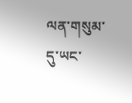ལན་གསུམ་དུ་ཡང་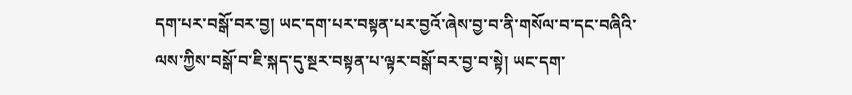དག་པར་བསྒོ་བར་བྱ། ཡང་དག་པར་བསྟན་པར་བྱའོ་ཞེས་བྱ་བ་ནི་གསོལ་བ་དང་བཞིའི་ལས་ཀྱིས་བསྒོ་བ་ཇི་སྐད་དུ་སྔར་བསྟན་པ་ལྟར་བསྒོ་བར་བྱ་བ་སྟེ། ཡང་དག་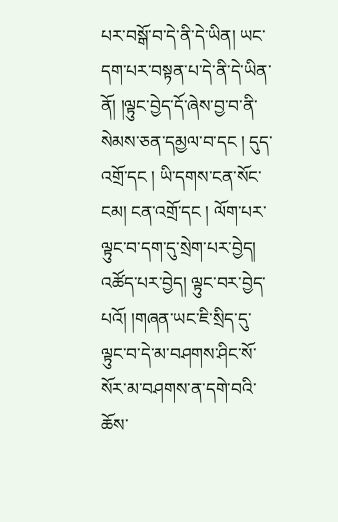པར་བསྒོ་བ་དེ་ནི་དེ་ཡིན། ཡང་དག་པར་བསྟན་པ་དེ་ནི་དེ་ཡིན་ནོ། །ལྟུང་བྱེད་དོ་ཞེས་བྱ་བ་ནི་སེམས་ཅན་དམྱལ་བ་དང ། དུད་འགྲོ་དང ། ཡི་དགས་ངན་སོང་ངམ། ངན་འགྲོ་དང ། ལོག་པར་ལྟུང་བ་དག་དུ་སྲེག་པར་བྱེད། འཚོད་པར་བྱེད། ལྟུང་བར་བྱེད་པའོ། །གཞན་ཡང་ཇི་སྲིད་དུ་ལྟུང་བ་དེ་མ་བཤགས་ཤིང་སོ་སོར་མ་བཤགས་ན་དགེ་བའི་ཆོས་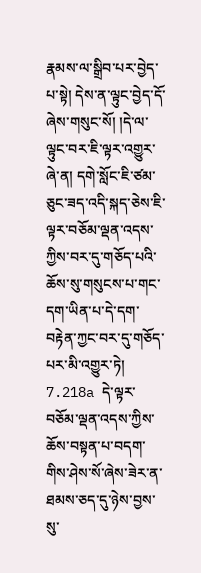རྣམས་ལ་སྒྲིབ་པར་བྱེད་པ་སྟེ། དེས་ན་ལྟུང་བྱེད་དོ་ཞེས་གསུང་སོ། །དེ་ལ་ལྟུང་བར་ཇི་ལྟར་འགྱུར་ཞེ་ན། དགེ་སློང་ཇི་ཙམ་ཅུང་ཟད་འདི་སྐད་ཅེས་ཇི་ལྟར་བཅོམ་ལྡན་འདས་ཀྱིས་བར་དུ་གཅོད་པའི་ཆོས་སུ་གསུངས་པ་གང་དག་ཡིན་པ་དེ་དག་བརྟེན་ཀྱང་བར་དུ་གཅོད་པར་མི་འགྱུར་ཏེ། 7.218a དེ་ལྟར་བཅོམ་ལྡན་འདས་ཀྱིས་ཆོས་བསྟན་པ་བདག་གིས་ཤེས་སོ་ཞེས་ཟེར་ན་ཐམས་ཅད་དུ་ཉེས་བྱས་སུ་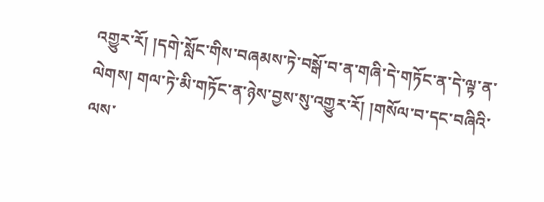འགྱུར་རོ། །དགེ་སློང་གིས་བཞམས་ཏེ་བསྒོ་བ་ན་གཞི་དེ་གཏོང་ན་དེ་ལྟ་ན་ལེགས། གལ་ཏེ་མི་གཏོང་ན་ཉེས་བྱས་སུ་འགྱུར་རོ། །གསོལ་བ་དང་བཞིའི་ལས་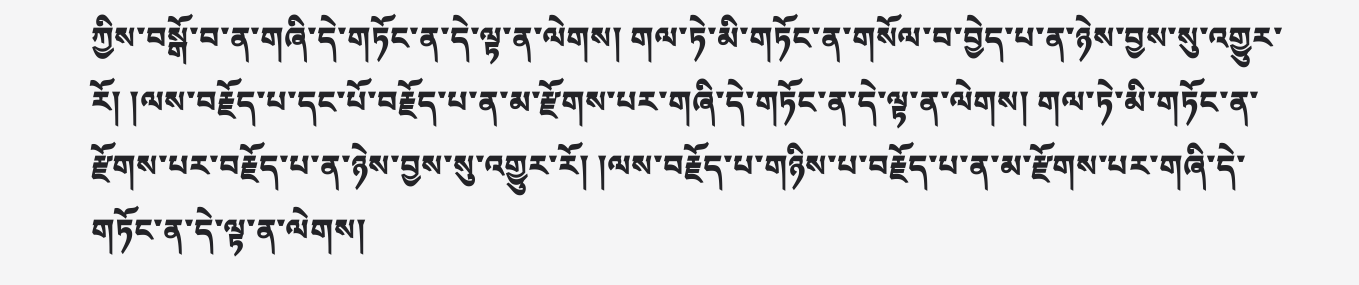ཀྱིས་བསྒོ་བ་ན་གཞི་དེ་གཏོང་ན་དེ་ལྟ་ན་ལེགས། གལ་ཏེ་མི་གཏོང་ན་གསོལ་བ་བྱེད་པ་ན་ཉེས་བྱས་སུ་འགྱུར་རོ། །ལས་བརྗོད་པ་དང་པོ་བརྗོད་པ་ན་མ་རྫོགས་པར་གཞི་དེ་གཏོང་ན་དེ་ལྟ་ན་ལེགས། གལ་ཏེ་མི་གཏོང་ན་རྫོགས་པར་བརྗོད་པ་ན་ཉེས་བྱས་སུ་འགྱུར་རོ། །ལས་བརྗོད་པ་གཉིས་པ་བརྗོད་པ་ན་མ་རྫོགས་པར་གཞི་དེ་གཏོང་ན་དེ་ལྟ་ན་ལེགས།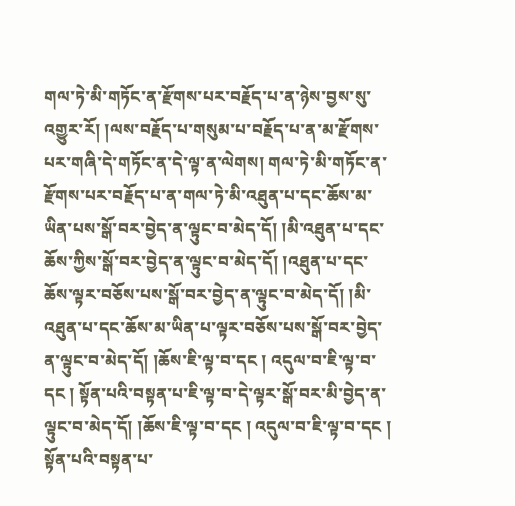གལ་ཏེ་མི་གཏོང་ན་རྫོགས་པར་བརྗོད་པ་ན་ཉེས་བྱས་སུ་འགྱུར་རོ། །ལས་བརྗོད་པ་གསུམ་པ་བརྗོད་པ་ན་མ་རྫོགས་པར་གཞི་དེ་གཏོང་ན་དེ་ལྟ་ན་ལེགས། གལ་ཏེ་མི་གཏོང་ན་རྫོགས་པར་བརྗོད་པ་ན་གལ་ཏེ་མི་འཐུན་པ་དང་ཆོས་མ་ཡིན་པས་སྒོ་བར་བྱེད་ན་ལྟུང་བ་མེད་དོ། །མི་འཐུན་པ་དང་ཆོས་ཀྱིས་སྒོ་བར་བྱེད་ན་ལྟུང་བ་མེད་དོ། །འཐུན་པ་དང་ཆོས་ལྟར་བཅོས་པས་སྒོ་བར་བྱེད་ན་ལྟུང་བ་མེད་དོ། །མི་འཐུན་པ་དང་ཆོས་མ་ཡིན་པ་ལྟར་བཅོས་པས་སྒོ་བར་བྱེད་ན་ལྟུང་བ་མེད་དོ། །ཆོས་ཇི་ལྟ་བ་དང ། འདུལ་བ་ཇི་ལྟ་བ་དང ། སྟོན་པའི་བསྟན་པ་ཇི་ལྟ་བ་དེ་ལྟར་སྒོ་བར་མི་བྱེད་ན་ལྟུང་བ་མེད་དོ། །ཆོས་ཇི་ལྟ་བ་དང ། འདུལ་བ་ཇི་ལྟ་བ་དང ། སྟོན་པའི་བསྟན་པ་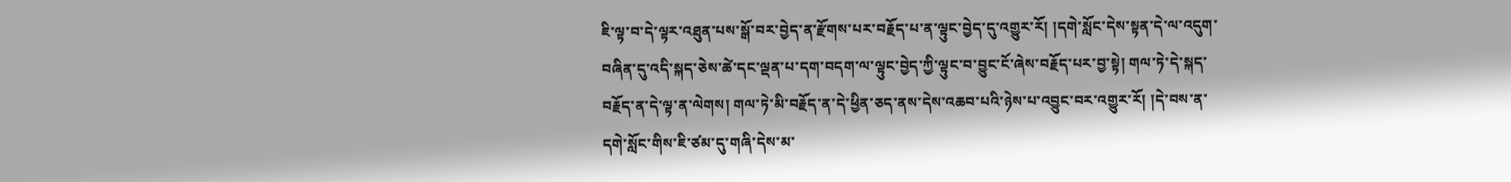ཇི་ལྟ་བ་དེ་ལྟར་འཐུན་པས་སྒོ་བར་བྱེད་ན་རྫོགས་པར་བརྗོད་པ་ན་ལྟུང་བྱེད་དུ་འགྱུར་རོ། །དགེ་སློང་དེས་སྟན་དེ་ལ་འདུག་བཞིན་དུ་འདི་སྐད་ཅེས་ཚེ་དང་ལྡན་པ་དག་བདག་ལ་ལྟུང་བྱེད་ཀྱི་ལྟུང་བ་བྱུང་ངོ་ཞེས་བརྗོད་པར་བྱ་སྟེ། གལ་ཏེ་དེ་སྐད་བརྗོད་ན་དེ་ལྟ་ན་ལེགས། གལ་ཏེ་མི་བརྗོད་ན་དེ་ཕྱིན་ཅད་ནས་དེས་འཆབ་པའི་ཉེས་པ་འབྱུང་བར་འགྱུར་རོ། །དེ་བས་ན་དགེ་སློང་གིས་ཇི་ཙམ་དུ་གཞི་དེས་མ་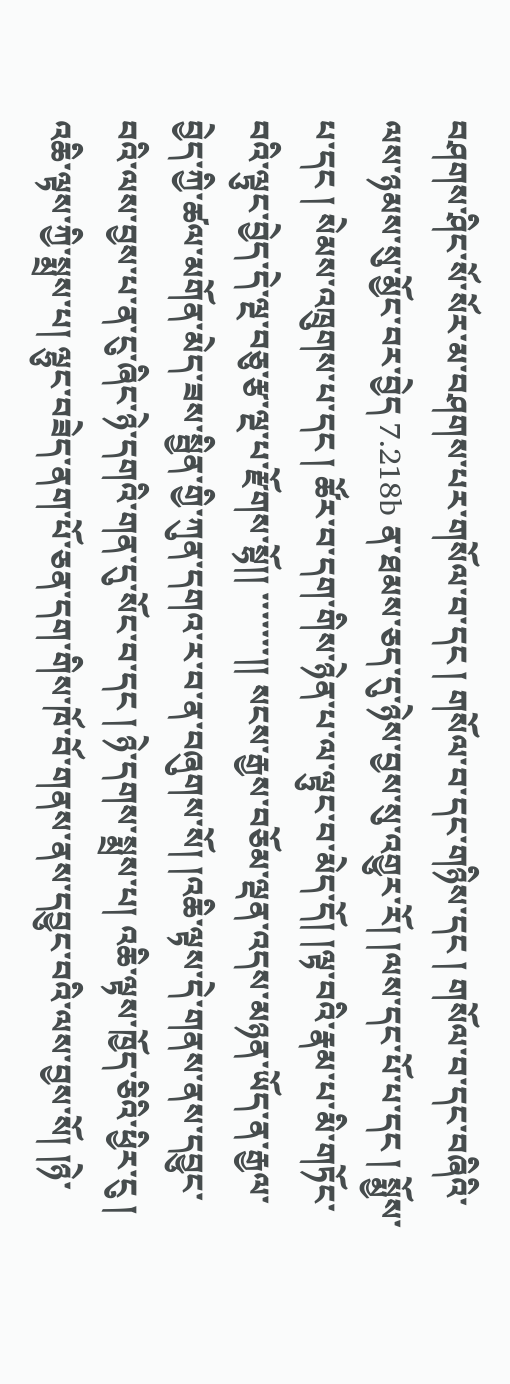བཤགས་ཤིང་སོ་སོར་མ་བཤགས་པར་གསོལ་བ་དང ། གསོལ་བ་དང་གཉིས་དང ། གསོལ་བ་དང་བཞིའི་ལས་ཉམས་སུ་མྱོང་བར་བྱེད 7.218b ན་ཐམས་ཅད་དུ་ཉེས་བྱས་སུ་འགྱུར་རོ། །ལས་དང་པོ་པ་དང ། སྨྱོས་པ་དང ། སེམས་འཁྲུགས་པ་དང ། ཚོར་བ་དག་གིས་ཉེན་པ་ལ་ལྟུང་བ་མེད་དོ། །ལྟ་བའི་རྣམ་པ་མི་གཏོང་བའི་ལྟུང་བྱེད་དེ་ལྔ་བཅུ་རྩ་ལྔ་པ་རྫོགས་སྷོ།། ་་་་་་་།། སངས་རྒྱས་བཅོམ་ལྡན་འདས་མཉན་ཡོད་ན་རྒྱལ་བྱེད་ཀྱི་ཚལ་མགོན་མེད་ཟས་སྦྱིན་གྱི་ཀུན་དགའ་ར་བ་ན་བཞུགས་སོ། །འཆི་ལྟས་དེ་གནས་ནས་དབྱུང་བའི་ལས་བྱས་པ་ན་ངུ་ཞིང་ཉེ་དགའི་གན་དུ་སོང་བ་དང ། ཉེ་དགས་སྨྲས་པ། འཆི་ལྟས་ཁྱོད་ཅིའི་ཕྱིར་ངུ ། འཆི་ལྟས་ཀྱི་སྨྲས་པ། ལྷུང་བཟེད་ནག་པོ་ཅན་དག་གིས་ཁོ་བོ་གནས་ནས་དབྱུང་བའི་ལས་བྱས་སོ། །ཉེ་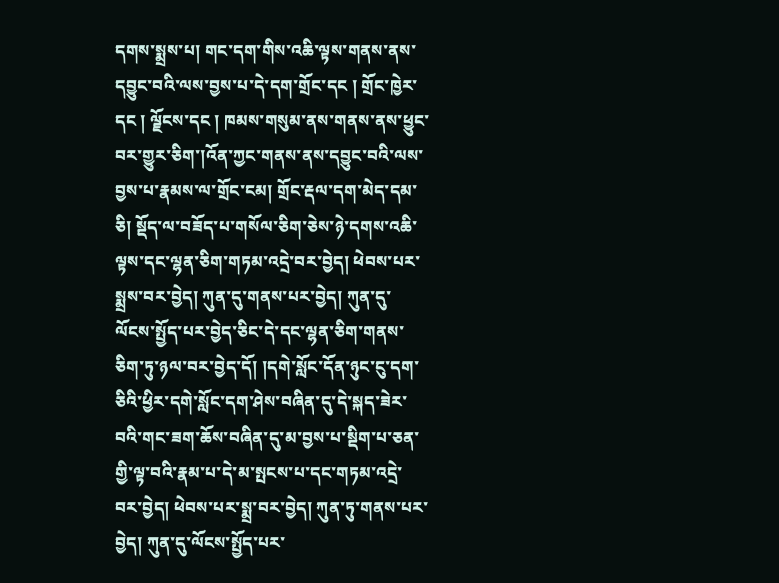དགས་སྨྲས་པ། གང་དག་གིས་འཆི་ལྟས་གནས་ནས་དབྱུང་བའི་ལས་བྱས་པ་དེ་དག་གྲོང་དང ། གྲོང་ཁྱེར་དང ། ལྗོངས་དང ། ཁམས་གསུམ་ནས་གནས་ནས་ཕྱུང་བར་གྱུར་ཅིག་།འོན་ཀྱང་གནས་ནས་དབྱུང་བའི་ལས་བྱས་པ་རྣམས་ལ་གྲོང་ངམ། གྲོང་རྡལ་དག་མེད་དམ་ཅི། སྡོད་ལ་བཟོད་པ་གསོལ་ཅིག་ཅེས་ཉེ་དགས་འཆི་ལྟས་དང་ལྷན་ཅིག་གཏམ་འདྲེ་བར་བྱེད། ཕེབས་པར་སྨྲས་བར་བྱེད། ཀུན་དུ་གནས་པར་བྱེད། ཀུན་དུ་ལོངས་སྤྱོད་པར་བྱེད་ཅིང་དེ་དང་ལྷན་ཅིག་གནས་ཅིག་ཏུ་ཉལ་བར་བྱེད་དོ། །དགེ་སློང་དོན་ཉུང་ངུ་དག་ཅིའི་ཕྱིར་དགེ་སློང་དག་ཤེས་བཞིན་དུ་དེ་སྐད་ཟེར་བའི་གང་ཟག་ཆོས་བཞིན་དུ་མ་བྱས་པ་སྡིག་པ་ཅན་གྱི་ལྟ་བའི་རྣམ་པ་དེ་མ་སྤངས་པ་དང་གཏམ་འདྲེ་བར་བྱེད། ཕེབས་པར་སྨྲ་བར་བྱེད། ཀུན་ཏུ་གནས་པར་བྱེད། ཀུན་དུ་ལོངས་སྤྱོད་པར་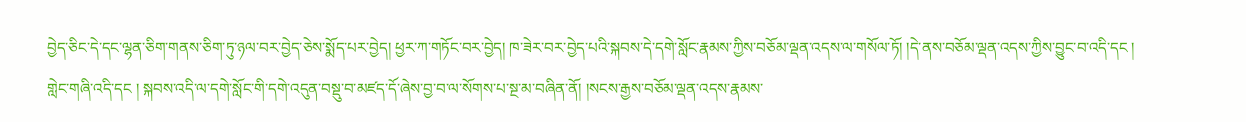བྱེད་ཅིང་དེ་དང་ལྷན་ཅིག་གནས་ཅིག་ཏུ་ཉལ་བར་བྱེད་ཅེས་སྨོད་པར་བྱེད། ཕྱར་ཀ་གཏོང་བར་བྱེད། ཁ་ཟེར་བར་བྱེད་པའི་སྐབས་དེ་དགེ་སློང་རྣམས་ཀྱིས་བཅོམ་ལྡན་འདས་ལ་གསོལ་ཏོ། །དེ་ནས་བཅོམ་ལྡན་འདས་ཀྱིས་བྱུང་བ་འདི་དང ། གླེང་གཞི་འདི་དང ། སྐབས་འདི་ལ་དགེ་སློང་གི་དགེ་འདུན་བསྡུ་བ་མཛད་དོ་ཞེས་བྱ་བ་ལ་སོགས་པ་སྔ་མ་བཞིན་ནོ། །སངས་རྒྱས་བཅོམ་ལྡན་འདས་རྣམས་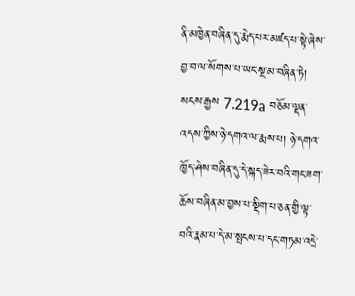ནི་མཁྱེན་བཞིན་དུ་རྨེད་པར་མཛད་པ་སྟེ་ཞེས་བྱ་བ་ལ་སོགས་པ་ཡང་སྔ་མ་བཞིན་ཏེ། སངས་རྒྱས 7.219a བཅོམ་ལྡན་འདས་ཀྱིས་ཉེ་དགའ་ལ་རྨས་པ། ཉེ་དགའ་ཁྱོད་ཤེས་བཞིན་དུ་དེ་སྐད་ཟེར་བའི་གང་ཟག་ཆོས་བཞིན་མ་བྱས་པ་སྡིག་པ་ཅན་གྱི་ལྟ་བའི་རྣམ་པ་དེ་མ་སྤངས་པ་དང་གཏམ་འདྲེ་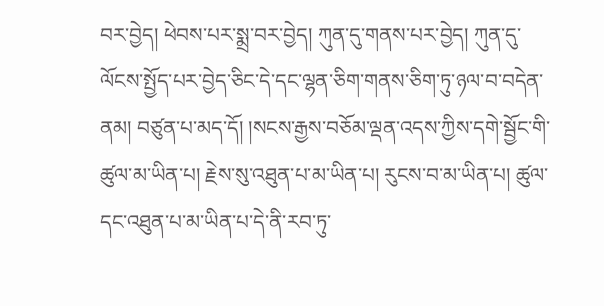བར་བྱེད། ཕེབས་པར་སྨྲ་བར་བྱེད། ཀུན་དུ་གནས་པར་བྱེད། ཀུན་དུ་ལོངས་སྤྱོད་པར་བྱེད་ཅིང་དེ་དང་ལྷན་ཅིག་གནས་ཅིག་ཏུ་ཉལ་བ་བདེན་ནམ། བཙུན་པ་མད་དོ། །སངས་རྒྱས་བཅོམ་ལྡན་འདས་ཀྱིས་དགེ་སྦྱོང་གི་ཚུལ་མ་ཡིན་པ། རྗེས་སུ་འཐུན་པ་མ་ཡིན་པ། རུངས་བ་མ་ཡིན་པ། ཚུལ་དང་འཐུན་པ་མ་ཡིན་པ་དེ་ནི་རབ་ཏུ་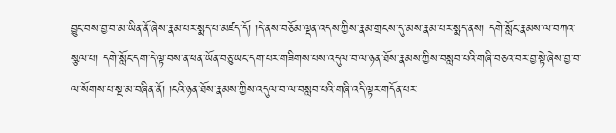བྱུང་བས་བྱ་བ་མ་ཡིན་ནོ་ཞེས་རྣམ་པར་སྨད་པ་མཛད་དོ། །དེ་ནས་བཅོམ་ལྡན་འདས་ཀྱིས་རྣམ་གྲངས་དུ་མས་རྣམ་པར་སྨད་ནས། དགེ་སློང་རྣམས་ལ་བཀའ་སྩལ་པ། དགེ་སློང་དག་དེ་ལྟ་བས་ན་ཕན་ཡོན་བཅུ་ཡང་དག་པར་གཟིགས་པས་འདུལ་བ་ལ་ཉན་ཐོས་རྣམས་ཀྱིས་བསླབ་པའི་གཞི་བཅའ་བར་བྱ་སྟེ་ཞེས་བྱ་བ་ལ་སོགས་པ་སྔ་མ་བཞིན་ནོ། །ངའི་ཉན་ཐོས་རྣམས་ཀྱིས་འདུལ་བ་ལ་བསླབ་པའི་གཞི་འདི་ལྟར་གདོན་པར་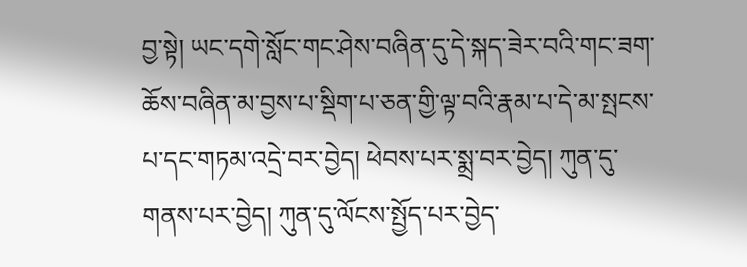བྱ་སྟེ། ཡང་དགེ་སློང་གང་ཤེས་བཞིན་དུ་དེ་སྐད་ཟེར་བའི་གང་ཟག་ཆོས་བཞིན་མ་བྱས་པ་སྡིག་པ་ཅན་གྱི་ལྟ་བའི་རྣམ་པ་དེ་མ་སྤངས་པ་དང་གཏམ་འདྲེ་བར་བྱེད། ཕེབས་པར་སྨྲ་བར་བྱེད། ཀུན་དུ་གནས་པར་བྱེད། ཀུན་དུ་ལོངས་སྤྱོད་པར་བྱེད་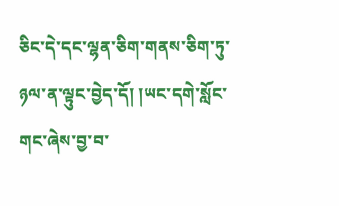ཅིང་དེ་དང་ལྷན་ཅིག་གནས་ཅིག་ཏུ་ཉལ་ན་ལྟུང་བྱེད་དོ། །ཡང་དགེ་སློང་གང་ཞེས་བྱ་བ་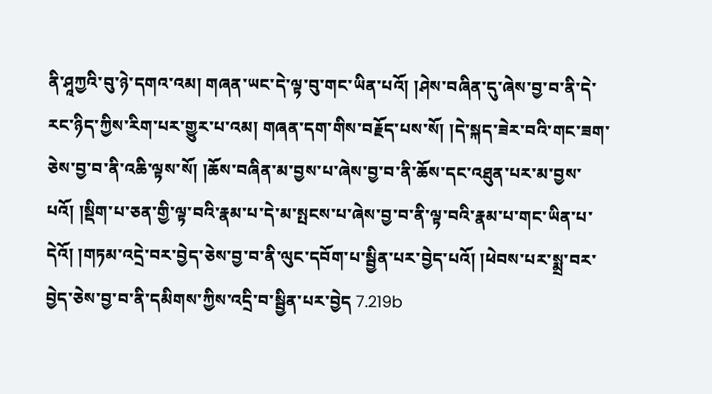ནི་ཤཱཀྱའི་བུ་ཉེ་དགའ་འམ། གཞན་ཡང་དེ་ལྟ་བུ་གང་ཡིན་པའོ། །ཤེས་བཞིན་དུ་ཞེས་བྱ་བ་ནི་དེ་རང་ཉིད་ཀྱིས་རིག་པར་གྱུར་པ་འམ། གཞན་དག་གིས་བརྗོད་པས་སོ། །དེ་སྐད་ཟེར་བའི་གང་ཟག་ཅེས་བྱ་བ་ནི་འཆི་ལྟས་སོ། །ཆོས་བཞིན་མ་བྱས་པ་ཞེས་བྱ་བ་ནི་ཆོས་དང་འཐུན་པར་མ་བྱས་པའོ། །སྡིག་པ་ཅན་གྱི་ལྟ་བའི་རྣམ་པ་དེ་མ་སྤངས་པ་ཞེས་བྱ་བ་ནི་ལྟ་བའི་རྣམ་པ་གང་ཡིན་པ་དེའོ། །གཏམ་འདྲེ་བར་བྱེད་ཅེས་བྱ་བ་ནི་ལུང་དབོག་པ་སྦྱིན་པར་བྱེད་པའོ། །ཕེབས་པར་སྨྲ་བར་བྱེད་ཅེས་བྱ་བ་ནི་དམིགས་ཀྱིས་འདྲི་བ་སྦྱིན་པར་བྱེད 7.219b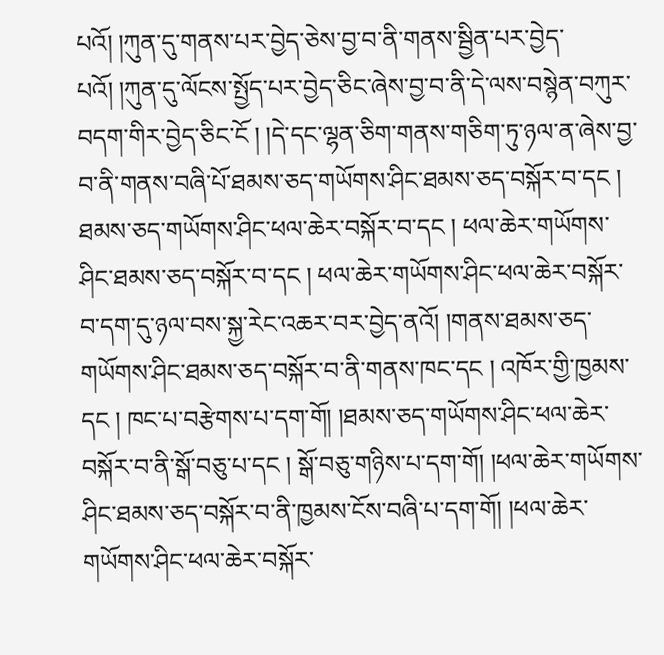པའོ། །ཀུན་དུ་གནས་པར་བྱེད་ཅེས་བྱ་བ་ནི་གནས་སྦྱིན་པར་བྱེད་པའོ། །ཀུན་དུ་ལོངས་སྤྱོད་པར་བྱེད་ཅིང་ཞེས་བྱ་བ་ནི་དེ་ལས་བསྙེན་བཀུར་བདག་གིར་བྱེད་ཅིང་ངོ ། །དེ་དང་ལྷན་ཅིག་གནས་གཅིག་ཏུ་ཉལ་ན་ཞེས་བྱ་བ་ནི་གནས་བཞི་པོ་ཐམས་ཅད་གཡོགས་ཤིང་ཐམས་ཅད་བསྐོར་བ་དང ། ཐམས་ཅད་གཡོགས་ཤིང་ཕལ་ཆེར་བསྐོར་བ་དང ། ཕལ་ཆེར་གཡོགས་ཤིང་ཐམས་ཅད་བསྐོར་བ་དང ། ཕལ་ཆེར་གཡོགས་ཤིང་ཕལ་ཆེར་བསྐོར་བ་དག་དུ་ཉལ་བས་སྐྱ་རེང་འཆར་བར་བྱེད་ནའོ། །གནས་ཐམས་ཅད་གཡོགས་ཤིང་ཐམས་ཅད་བསྐོར་བ་ནི་གནས་ཁང་དང ། འཁོར་གྱི་ཁྱམས་དང ། ཁང་པ་བརྩེགས་པ་དག་གོ། །ཐམས་ཅད་གཡོགས་ཤིང་ཕལ་ཆེར་བསྐོར་བ་ནི་སྒོ་བཅུ་པ་དང ། སྒོ་བཅུ་གཉིས་པ་དག་གོ། །ཕལ་ཆེར་གཡོགས་ཤིང་ཐམས་ཅད་བསྐོར་བ་ནི་ཁྱམས་ངོས་བཞི་པ་དག་གོ། །ཕལ་ཆེར་གཡོགས་ཤིང་ཕལ་ཆེར་བསྐོར་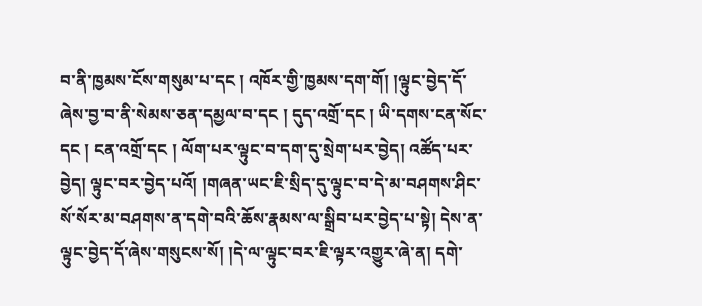བ་ནི་ཁྱམས་ངོས་གསུམ་པ་དང ། འཁོར་གྱི་ཁྱམས་དག་གོ། །ལྟུང་བྱེད་དོ་ཞེས་བྱ་བ་ནི་སེམས་ཅན་དམྱལ་བ་དང ། དུད་འགྲོ་དང ། ཡི་དགས་ངན་སོང་དང ། ངན་འགྲོ་དང ། ལོག་པར་ལྟུང་བ་དག་དུ་སྲེག་པར་བྱེད། འཚོད་པར་བྱེད། ལྟུང་བར་བྱེད་པའོ། །གཞན་ཡང་ཇི་སྲིད་དུ་ལྟུང་བ་དེ་མ་བཤགས་ཤིང་སོ་སོར་མ་བཤགས་ན་དགེ་བའི་ཆོས་རྣམས་ལ་སྒྲིབ་པར་བྱེད་པ་སྟེ། དེས་ན་ལྟུང་བྱེད་དོ་ཞེས་གསུངས་སོ། །དེ་ལ་ལྟུང་བར་ཇི་ལྟར་འགྱུར་ཞེ་ན། དགེ་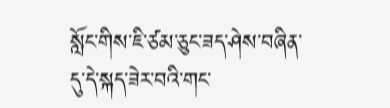སློང་གིས་ཇི་ཙམ་ཅུང་ཟད་ཤེས་བཞིན་དུ་དེ་སྐད་ཟེར་བའི་གང་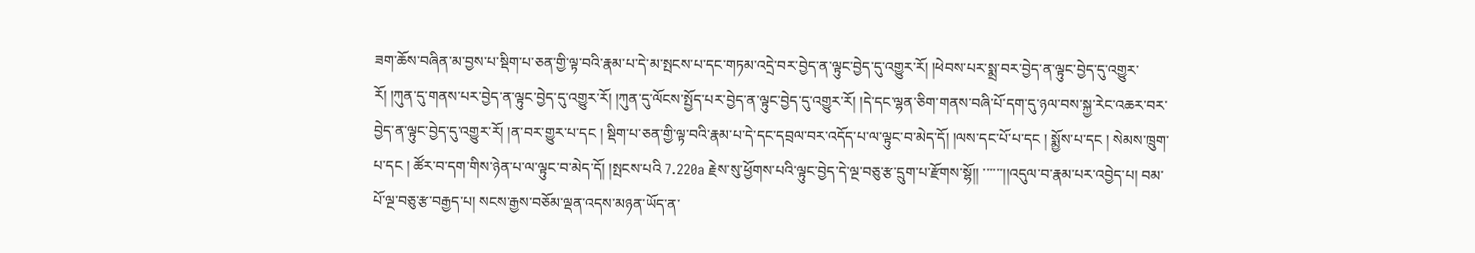ཟག་ཆོས་བཞིན་མ་བྱས་པ་སྡིག་པ་ཅན་གྱི་ལྟ་བའི་རྣམ་པ་དེ་མ་སྤངས་པ་དང་གཏམ་འདྲེ་བར་བྱེད་ན་ལྟུང་བྱེད་དུ་འགྱུར་རོ། །ཕེབས་པར་སྨྲ་བར་བྱེད་ན་ལྟུང་བྱེད་དུ་འགྱུར་རོ། །ཀུན་དུ་གནས་པར་བྱེད་ན་ལྟུང་བྱེད་དུ་འགྱུར་རོ། །ཀུན་དུ་ལོངས་སྤྱོད་པར་བྱེད་ན་ལྟུང་བྱེད་དུ་འགྱུར་རོ། །དེ་དང་ལྷན་ཅིག་གནས་བཞི་པོ་དག་དུ་ཉལ་བས་སྐྱ་རེང་འཆར་བར་བྱེད་ན་ལྟུང་བྱེད་དུ་འགྱུར་རོ། །ན་བར་གྱུར་པ་དང ། སྡིག་པ་ཅན་གྱི་ལྟ་བའི་རྣམ་པ་དེ་དང་དབྲལ་བར་འདོད་པ་ལ་ལྟུང་བ་མེད་དོ། །ལས་དང་པོ་པ་དང ། སྨྱོས་པ་དང ། སེམས་ཁྲུག་པ་དང ། ཚོར་བ་དག་གིས་ཉེན་པ་ལ་ལྟུང་བ་མེད་དོ། །སྤངས་པའི 7.220a རྗེས་སུ་ཕྱོགས་པའི་ལྟུང་བྱེད་དེ་ལྔ་བཅུ་རྩ་དྲུག་པ་རྫོགས་སྷོ།། ་་་་་་།།འདུལ་བ་རྣམ་པར་འབྱེད་པ། བམ་པོ་ལྔ་བཅུ་རྩ་བརྒྱད་པ། སངས་རྒྱས་བཅོམ་ལྡན་འདས་མཉན་ཡོད་ན་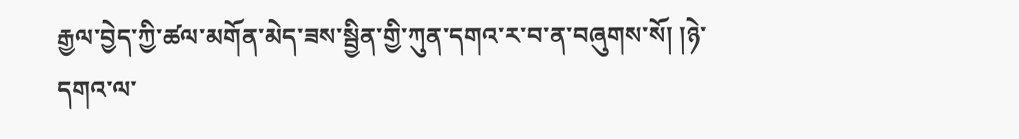རྒྱལ་བྱེད་ཀྱི་ཚལ་མགོན་མེད་ཟས་སྦྱིན་གྱི་ཀུན་དགའ་ར་བ་ན་བཞུགས་སོ། །ཉེ་དགའ་ལ་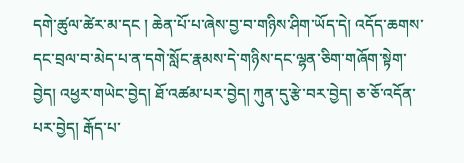དགེ་ཚུལ་ཚེར་མ་དང ། ཆེན་པོ་པ་ཞེས་བྱ་བ་གཉིས་ཤིག་ཡོད་དེ། འདོད་ཆགས་དང་བྲལ་བ་མེད་པ་ན་དགེ་སློང་རྣམས་དེ་གཉིས་དང་ལྷན་ཅིག་གཞོག་སྟེག་བྱེད། འཕྱར་གཡེང་བྱེད། ཐོ་འཚམ་པར་བྱེད། ཀུན་དུ་རྩེ་བར་བྱེད། ཅ་ཅོ་འདོན་པར་བྱེད། རྒོད་པ་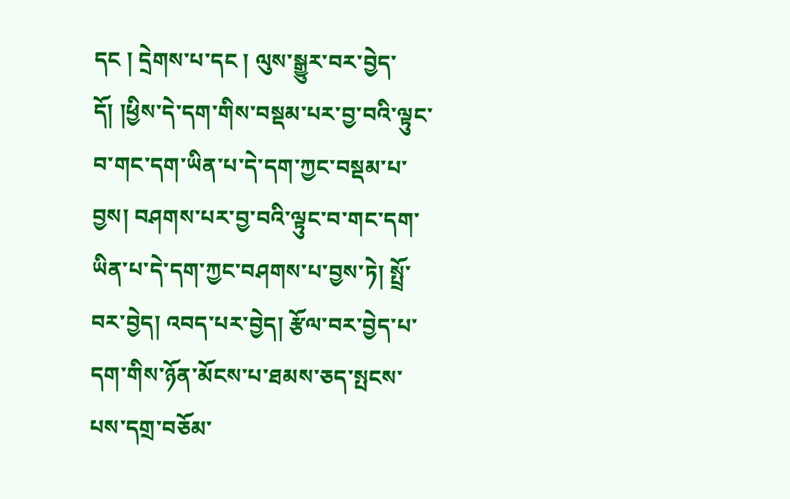དང ། དྲེགས་པ་དང ། ལུས་སྒྱུར་བར་བྱེད་དོ། །ཕྱིས་དེ་དག་གིས་བསྡམ་པར་བྱ་བའི་ལྟུང་བ་གང་དག་ཡིན་པ་དེ་དག་ཀྱང་བསྡམ་པ་བྱས། བཤགས་པར་བྱ་བའི་ལྟུང་བ་གང་དག་ཡིན་པ་དེ་དག་ཀྱང་བཤགས་པ་བྱས་ཏེ། སྤྲོ་བར་བྱེད། འབད་པར་བྱེད། རྩོལ་བར་བྱེད་པ་དག་གིས་ཉོན་མོངས་པ་ཐམས་ཅད་སྤངས་པས་དགྲ་བཅོམ་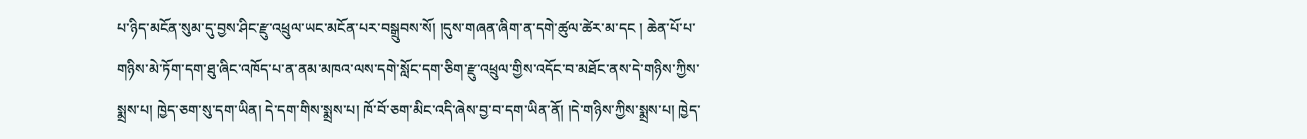པ་ཉིད་མངོན་སུམ་དུ་བྱས་ཤིང་རྫུ་འཕྲུལ་ཡང་མངོན་པར་བསྒྲུབས་སོ། །དུས་གཞན་ཞིག་ན་དགེ་ཚུལ་ཚེར་མ་དང ། ཆེན་པོ་པ་གཉིས་མེ་ཏོག་དག་ཐུ་ཞིང་འཁོད་པ་ན་ནམ་མཁའ་ལས་དགེ་སློང་དག་ཅིག་རྫུ་འཕྲུལ་གྱིས་འདོང་བ་མཐོང་ནས་དེ་གཉིས་ཀྱིས་སྨྲས་པ། ཁྱེད་ཅག་སུ་དག་ཡིན། དེ་དག་གིས་སྨྲས་པ། ཁོ་བོ་ཅག་མིང་འདི་ཞེས་བྱ་བ་དག་ཡིན་ནོ། །དེ་གཉིས་ཀྱིས་སྨྲས་པ། ཁྱེད་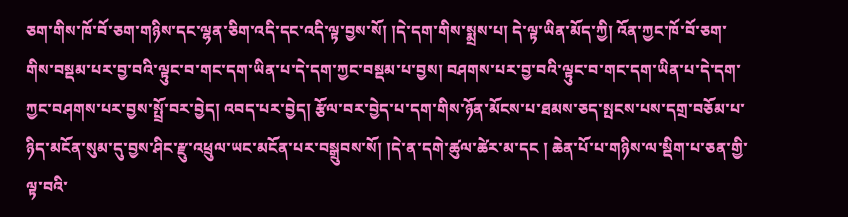ཅག་གིས་ཁོ་བོ་ཅག་གཉིས་དང་ལྷན་ཅིག་འདི་དང་འདི་ལྟ་བྱས་སོ། །དེ་དག་གིས་སྨྲས་པ། དེ་ལྟ་ཡིན་མོད་ཀྱི། འོན་ཀྱང་ཁོ་བོ་ཅག་གིས་བསྡམ་པར་བྱ་བའི་ལྟུང་བ་གང་དག་ཡིན་པ་དེ་དག་ཀྱང་བསྡམ་པ་བྱས། བཤགས་པར་བྱ་བའི་ལྟུང་བ་གང་དག་ཡིན་པ་དེ་དག་ཀྱང་བཤགས་པར་བྱས་སྤྲོ་བར་བྱེད། འབད་པར་བྱེད། རྩོལ་བར་བྱེད་པ་དག་གིས་ཉོན་མོངས་པ་ཐམས་ཅད་སྤངས་པས་དགྲ་བཅོམ་པ་ཉིད་མངོན་སུམ་དུ་བྱས་ཤིང་རྫུ་འཕྲུལ་ཡང་མངོན་པར་བསྒྲུབས་སོ། །དེ་ན་དགེ་ཚུལ་ཚེར་མ་དང ། ཆེན་པོ་པ་གཉིས་ལ་སྡིག་པ་ཅན་གྱི་ལྟ་བའི་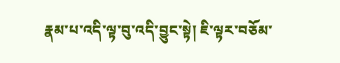རྣམ་པ་འདི་ལྟ་བུ་འདི་བྱུང་སྟེ། ཇི་ལྟར་བཅོམ་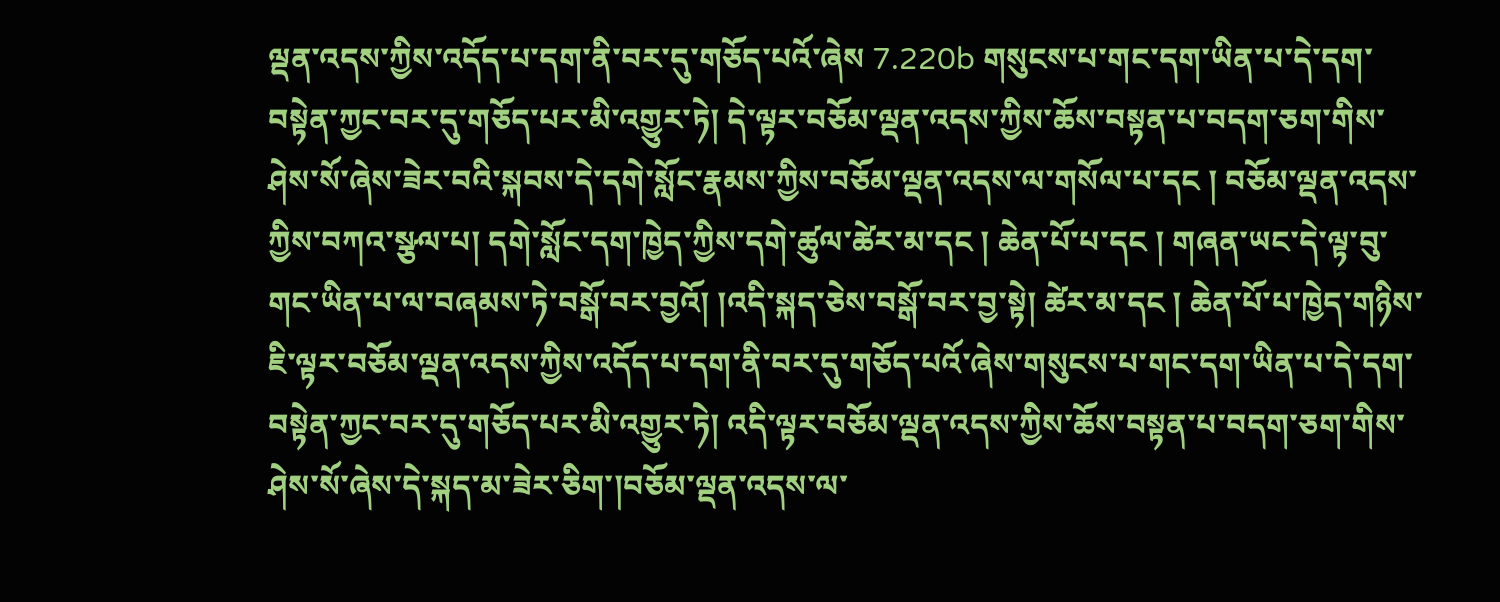ལྡན་འདས་ཀྱིས་འདོད་པ་དག་ནི་བར་དུ་གཅོད་པའོ་ཞེས 7.220b གསུངས་པ་གང་དག་ཡིན་པ་དེ་དག་བསྟེན་ཀྱང་བར་དུ་གཅོད་པར་མི་འགྱུར་ཏེ། དེ་ལྟར་བཅོམ་ལྡན་འདས་ཀྱིས་ཆོས་བསྟན་པ་བདག་ཅག་གིས་ཤེས་སོ་ཞེས་ཟེར་བའི་སྐབས་དེ་དགེ་སློང་རྣམས་ཀྱིས་བཅོམ་ལྡན་འདས་ལ་གསོལ་པ་དང ། བཅོམ་ལྡན་འདས་ཀྱིས་བཀའ་སྩལ་པ། དགེ་སློང་དག་ཁྱེད་ཀྱིས་དགེ་ཚུལ་ཚེར་མ་དང ། ཆེན་པོ་པ་དང ། གཞན་ཡང་དེ་ལྟ་བུ་གང་ཡིན་པ་ལ་བཞམས་ཏེ་བསྒོ་བར་བྱའོ། །འདི་སྐད་ཅེས་བསྒོ་བར་བྱ་སྟེ། ཚེར་མ་དང ། ཆེན་པོ་པ་ཁྱེད་གཉིས་ཇི་ལྟར་བཅོམ་ལྡན་འདས་ཀྱིས་འདོད་པ་དག་ནི་བར་དུ་གཅོད་པའོ་ཞེས་གསུངས་པ་གང་དག་ཡིན་པ་དེ་དག་བསྟེན་ཀྱང་བར་དུ་གཅོད་པར་མི་འགྱུར་ཏེ། འདི་ལྟར་བཅོམ་ལྡན་འདས་ཀྱིས་ཆོས་བསྟན་པ་བདག་ཅག་གིས་ཤེས་སོ་ཞེས་དེ་སྐད་མ་ཟེར་ཅིག་།བཅོམ་ལྡན་འདས་ལ་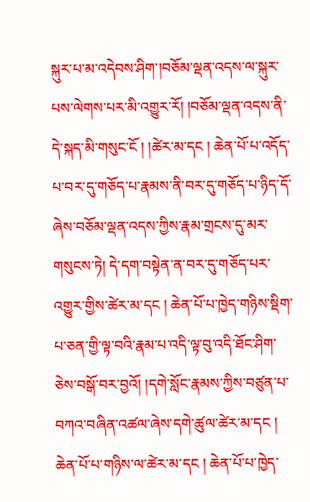སྐུར་པ་མ་འདེབས་ཤིག་།བཅོམ་ལྡན་འདས་ལ་སྐུར་པས་ལེགས་པར་མི་འགྱུར་རོ། །བཅོམ་ལྡན་འདས་ནི་དེ་སྐད་མི་གསུང་ངོ ། །ཚེར་མ་དང ། ཆེན་པོ་པ་འདོད་པ་བར་དུ་གཅོད་པ་རྣམས་ནི་བར་དུ་གཅོད་པ་ཉིད་དོ་ཞེས་བཅོམ་ལྡན་འདས་ཀྱིས་རྣམ་གྲངས་དུ་མར་གསུངས་ཏེ། དེ་དག་བསྟེན་ན་བར་དུ་གཅོད་པར་འགྱུར་གྱིས་ཚེར་མ་དང ། ཆེན་པོ་པ་ཁྱེད་གཉིས་སྡིག་པ་ཅན་གྱི་ལྟ་བའི་རྣམ་པ་འདི་ལྟ་བུ་འདི་ཐོང་ཤིག་ཅེས་བསྒོ་བར་བྱའོ། །དགེ་སློང་རྣམས་ཀྱིས་བཙུན་པ་བཀའ་བཞིན་འཚལ་ཞེས་དགེ་ཚུལ་ཚེར་མ་དང ། ཆེན་པོ་པ་གཉིས་ལ་ཚེར་མ་དང ། ཆེན་པོ་པ་ཁྱེད་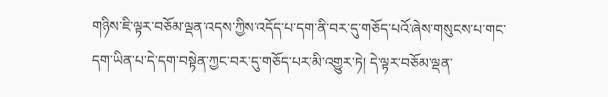གཉིས་ཇི་ལྟར་བཅོམ་ལྡན་འདས་ཀྱིས་འདོད་པ་དག་ནི་བར་དུ་གཅོད་པའོ་ཞེས་གསུངས་པ་གང་དག་ཡིན་པ་དེ་དག་བསྟེན་ཀྱང་བར་དུ་གཅོད་པར་མི་འགྱུར་ཏེ། དེ་ལྟར་བཅོམ་ལྡན་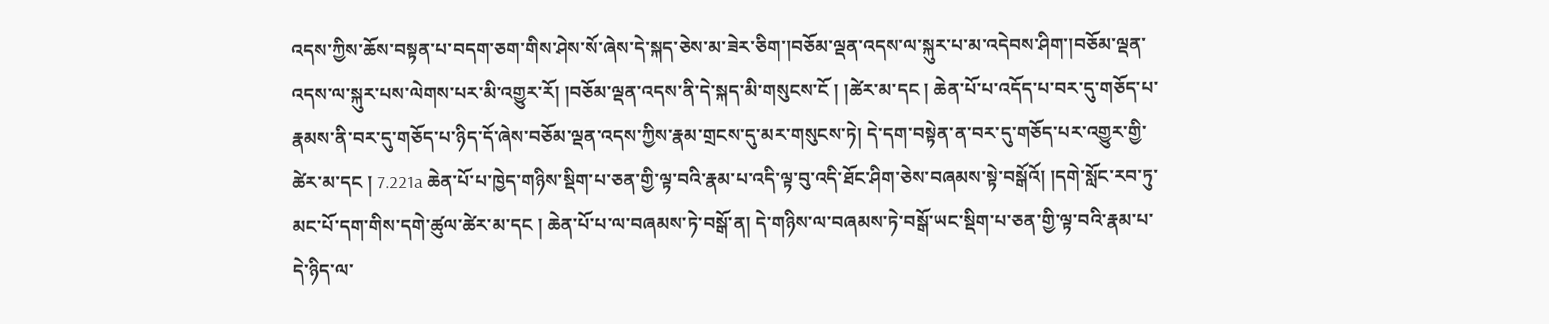འདས་ཀྱིས་ཆོས་བསྟན་པ་བདག་ཅག་གིས་ཤེས་སོ་ཞེས་དེ་སྐད་ཅེས་མ་ཟེར་ཅིག་།བཅོམ་ལྡན་འདས་ལ་སྐུར་པ་མ་འདེབས་ཤིག་།བཅོམ་ལྡན་འདས་ལ་སྐུར་པས་ལེགས་པར་མི་འགྱུར་རོ། །བཅོམ་ལྡན་འདས་ནི་དེ་སྐད་མི་གསུངས་ངོ ། །ཚེར་མ་དང ། ཆེན་པོ་པ་འདོད་པ་བར་དུ་གཅོད་པ་རྣམས་ནི་བར་དུ་གཅོད་པ་ཉིད་དོ་ཞེས་བཅོམ་ལྡན་འདས་ཀྱིས་རྣམ་གྲངས་དུ་མར་གསུངས་ཏེ། དེ་དག་བསྟེན་ན་བར་དུ་གཅོད་པར་འགྱུར་གྱི་ཚེར་མ་དང ། 7.221a ཆེན་པོ་པ་ཁྱེད་གཉིས་སྡིག་པ་ཅན་གྱི་ལྟ་བའི་རྣམ་པ་འདི་ལྟ་བུ་འདི་ཐོང་ཤིག་ཅེས་བཞམས་སྟེ་བསྒོའོ། །དགེ་སློང་རབ་ཏུ་མང་པོ་དག་གིས་དགེ་ཚུལ་ཚེར་མ་དང ། ཆེན་པོ་པ་ལ་བཞམས་ཏེ་བསྒོ་ན། དེ་གཉིས་ལ་བཞམས་ཏེ་བསྒོ་ཡང་སྡིག་པ་ཅན་གྱི་ལྟ་བའི་རྣམ་པ་དེ་ཉིད་ལ་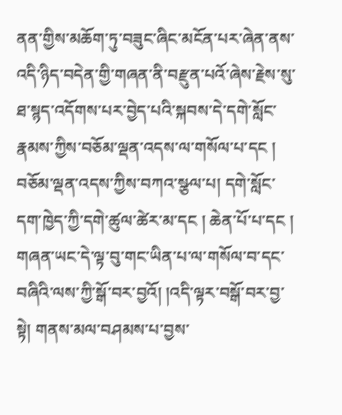ནན་གྱིས་མཆོག་ཏུ་བཟུང་ཞིང་མངོན་པར་ཞེན་ནས་འདི་ཉིད་བདེན་གྱི་གཞན་ནི་བརྫུན་པའོ་ཞེས་རྗེས་སུ་ཐ་སྙད་འདོགས་པར་བྱེད་པའི་སྐབས་དེ་དགེ་སློང་རྣམས་ཀྱིས་བཅོམ་ལྡན་འདས་ལ་གསོལ་པ་དང ། བཅོམ་ལྡན་འདས་ཀྱིས་བཀའ་སྩལ་པ། དགེ་སློང་དག་ཁྱེད་ཀྱི་དགེ་ཚུལ་ཚེར་མ་དང ། ཆེན་པོ་པ་དང ། གཞན་ཡང་དེ་ལྟ་བུ་གང་ཡིན་པ་ལ་གསོལ་བ་དང་བཞིའི་ལས་ཀྱི་སྒོ་བར་བྱའོ། །འདི་ལྟར་བསྒོ་བར་བྱ་སྟེ། གནས་མལ་བཤམས་པ་བྱས་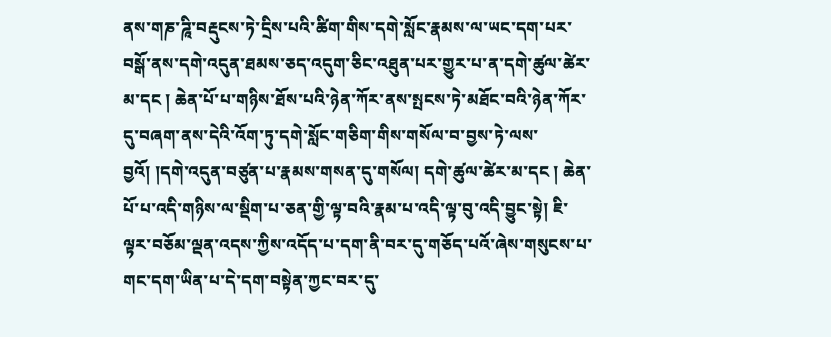ནས་གཎ་ཌཱི་བརྡུངས་ཏེ་དྲིས་པའི་ཚིག་གིས་དགེ་སློང་རྣམས་ལ་ཡང་དག་པར་བསྒོ་ནས་དགེ་འདུན་ཐམས་ཅད་འདུག་ཅིང་འཐུན་པར་གྱུར་པ་ན་དགེ་ཚུལ་ཚེར་མ་དང ། ཆེན་པོ་པ་གཉིས་ཐོས་པའི་ཉེན་ཀོར་ནས་སྤངས་ཏེ་མཐོང་བའི་ཉེན་ཀོར་དུ་བཞག་ནས་དེའི་འོག་ཏུ་དགེ་སློང་གཅིག་གིས་གསོལ་བ་བྱས་ཏེ་ལས་བྱའོ། །དགེ་འདུན་བཙུན་པ་རྣམས་གསན་དུ་གསོལ། དགེ་ཚུལ་ཚེར་མ་དང ། ཆེན་པོ་པ་འདི་གཉིས་ལ་སྡིག་པ་ཅན་གྱི་ལྟ་བའི་རྣམ་པ་འདི་ལྟ་བུ་འདི་བྱུང་སྟེ། ཇི་ལྟར་བཅོམ་ལྡན་འདས་ཀྱིས་འདོད་པ་དག་ནི་བར་དུ་གཅོད་པའོ་ཞེས་གསུངས་པ་གང་དག་ཡིན་པ་དེ་དག་བསྟེན་ཀྱང་བར་དུ་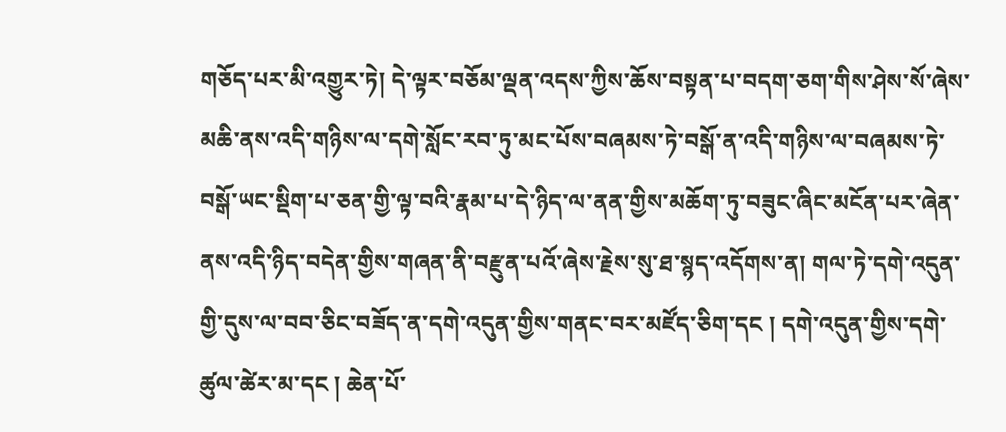གཅོད་པར་མི་འགྱུར་ཏེ། དེ་ལྟར་བཅོམ་ལྡན་འདས་ཀྱིས་ཆོས་བསྟན་པ་བདག་ཅག་གིས་ཤེས་སོ་ཞེས་མཆི་ནས་འདི་གཉིས་ལ་དགེ་སློང་རབ་ཏུ་མང་པོས་བཞམས་ཏེ་བསྒོ་ན་འདི་གཉིས་ལ་བཞམས་ཏེ་བསྒོ་ཡང་སྡིག་པ་ཅན་གྱི་ལྟ་བའི་རྣམ་པ་དེ་ཉིད་ལ་ནན་གྱིས་མཆོག་ཏུ་བཟུང་ཞིང་མངོན་པར་ཞེན་ནས་འདི་ཉིད་བདེན་གྱིས་གཞན་ནི་བརྫུན་པའོ་ཞེས་རྗེས་སུ་ཐ་སྙད་འདོགས་ན། གལ་ཏེ་དགེ་འདུན་གྱི་དུས་ལ་བབ་ཅིང་བཟོད་ན་དགེ་འདུན་གྱིས་གནང་བར་མཛོད་ཅིག་དང ། དགེ་འདུན་གྱིས་དགེ་ཚུལ་ཚེར་མ་དང ། ཆེན་པོ་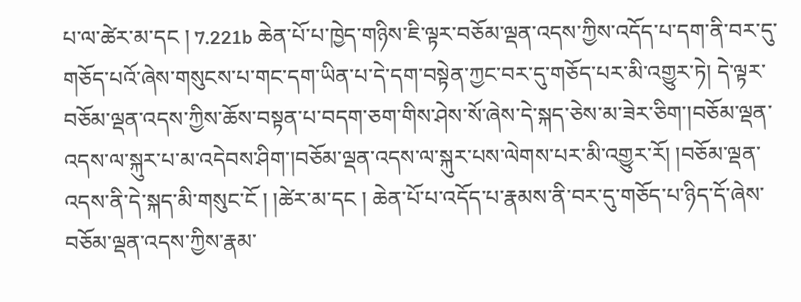པ་ལ་ཚེར་མ་དང ། 7.221b ཆེན་པོ་པ་ཁྱེད་གཉིས་ཇི་ལྟར་བཅོམ་ལྡན་འདས་ཀྱིས་འདོད་པ་དག་ནི་བར་དུ་གཅོད་པའོ་ཞེས་གསུངས་པ་གང་དག་ཡིན་པ་དེ་དག་བསྟེན་ཀྱང་བར་དུ་གཅོད་པར་མི་འགྱུར་ཏེ། དེ་ལྟར་བཅོམ་ལྡན་འདས་ཀྱིས་ཆོས་བསྟན་པ་བདག་ཅག་གིས་ཤེས་སོ་ཞེས་དེ་སྐད་ཅེས་མ་ཟེར་ཅིག་།བཅོམ་ལྡན་འདས་ལ་སྐུར་པ་མ་འདེབས་ཤིག་།བཅོམ་ལྡན་འདས་ལ་སྐུར་པས་ལེགས་པར་མི་འགྱུར་རོ། །བཅོམ་ལྡན་འདས་ནི་དེ་སྐད་མི་གསུང་ངོ ། །ཚེར་མ་དང ། ཆེན་པོ་པ་འདོད་པ་རྣམས་ནི་བར་དུ་གཅོད་པ་ཉིད་དོ་ཞེས་བཅོམ་ལྡན་འདས་ཀྱིས་རྣམ་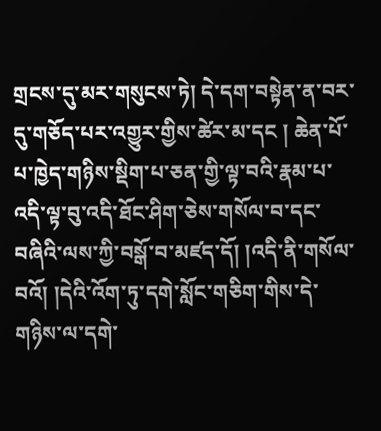གྲངས་དུ་མར་གསུངས་ཏེ། དེ་དག་བསྟེན་ན་བར་དུ་གཅོད་པར་འགྱུར་གྱིས་ཚེར་མ་དང ། ཆེན་པོ་པ་ཁྱེད་གཉིས་སྡིག་པ་ཅན་གྱི་ལྟ་བའི་རྣམ་པ་འདི་ལྟ་བུ་འདི་ཐོང་ཤིག་ཅེས་གསོལ་བ་དང་བཞིའི་ལས་ཀྱི་བསྒོ་བ་མཛད་དོ། །འདི་ནི་གསོལ་བའོ། །དེའི་འོག་ཏུ་དགེ་སློང་གཅིག་གིས་དེ་གཉིས་ལ་དགེ་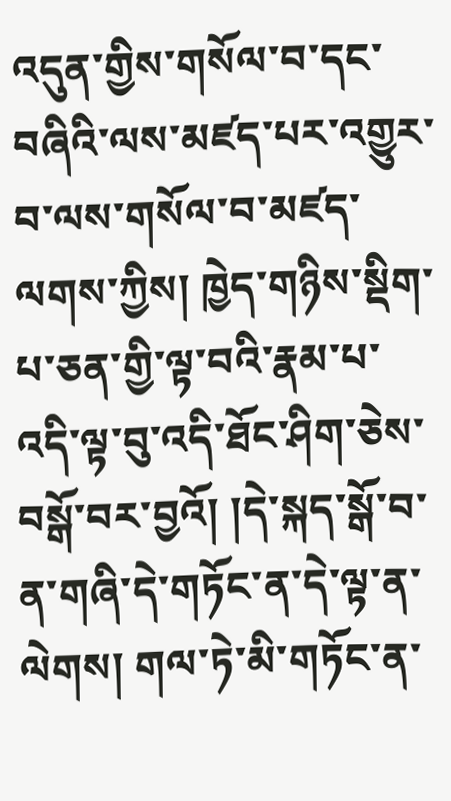འདུན་གྱིས་གསོལ་བ་དང་བཞིའི་ལས་མཛད་པར་འགྱུར་བ་ལས་གསོལ་བ་མཛད་ལགས་ཀྱིས། ཁྱེད་གཉིས་སྡིག་པ་ཅན་གྱི་ལྟ་བའི་རྣམ་པ་འདི་ལྟ་བུ་འདི་ཐོང་ཤིག་ཅེས་བསྒོ་བར་བྱའོ། །དེ་སྐད་སྒོ་བ་ན་གཞི་དེ་གཏོང་ན་དེ་ལྟ་ན་ལེགས། གལ་ཏེ་མི་གཏོང་ན་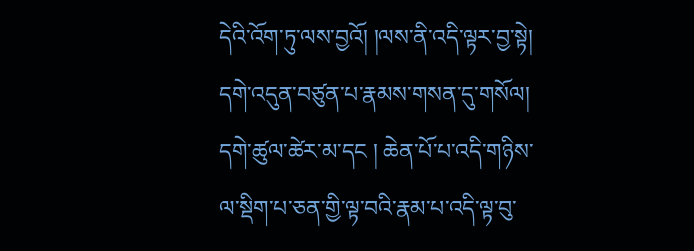དེའི་འོག་ཏུ་ལས་བྱའོ། །ལས་ནི་འདི་ལྟར་བྱ་སྟེ། དགེ་འདུན་བཙུན་པ་རྣམས་གསན་དུ་གསོལ། དགེ་ཚུལ་ཚེར་མ་དང ། ཆེན་པོ་པ་འདི་གཉིས་ལ་སྡིག་པ་ཅན་གྱི་ལྟ་བའི་རྣམ་པ་འདི་ལྟ་བུ་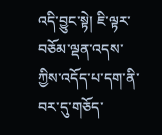འདི་བྱུང་སྟེ། ཇི་ལྟར་བཅོམ་ལྡན་འདས་ཀྱིས་འདོད་པ་དག་ནི་བར་དུ་གཅོད་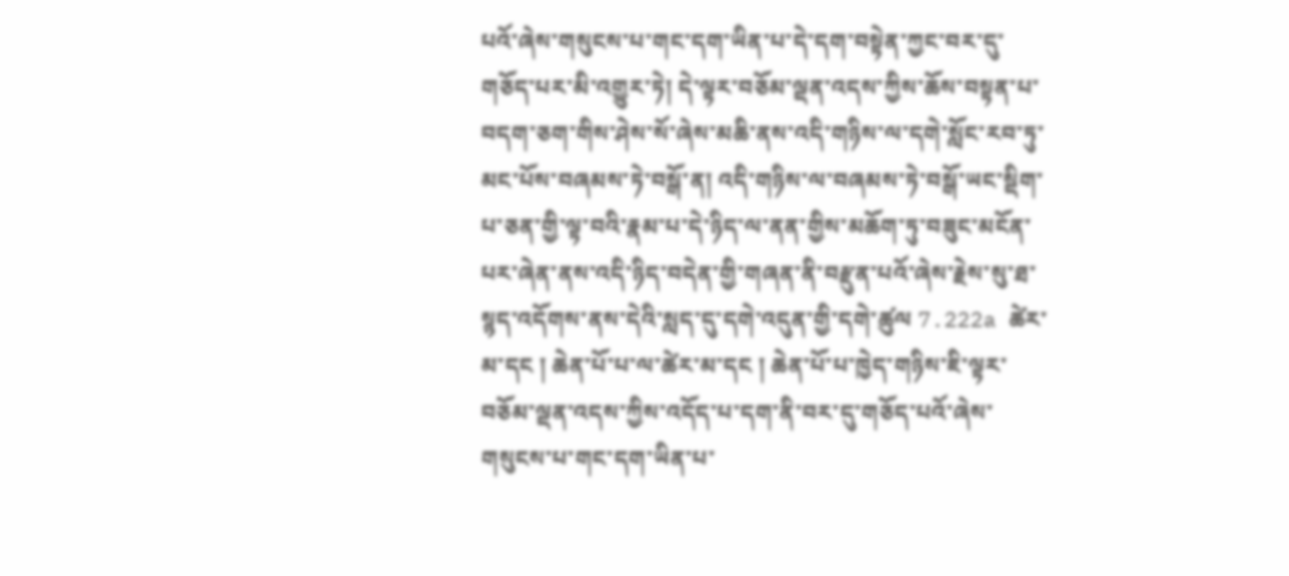པའོ་ཞེས་གསུངས་པ་གང་དག་ཡིན་པ་དེ་དག་བསྟེན་ཀྱང་བར་དུ་གཅོད་པར་མི་འགྱུར་ཏེ། དེ་ལྟར་བཅོམ་ལྡན་འདས་ཀྱིས་ཆོས་བསྟན་པ་བདག་ཅག་གིས་ཤེས་སོ་ཞེས་མཆི་ནས་འདི་གཉིས་ལ་དགེ་སློང་རབ་ཏུ་མང་པོས་བཞམས་ཏེ་བསྒོ་ན། འདི་གཉིས་ལ་བཞམས་ཏེ་བསྒོ་ཡང་སྡིག་པ་ཅན་གྱི་ལྟ་བའི་རྣམ་པ་དེ་ཉིད་ལ་ནན་གྱིས་མཆོག་ཏུ་བཟུང་མངོན་པར་ཞེན་ནས་འདི་ཉིད་བདེན་གྱི་གཞན་ནི་བརྫུན་པའོ་ཞེས་རྗེས་སུ་ཐ་སྙད་འདོགས་ནས་དེའི་སླད་དུ་དགེ་འདུན་གྱི་དགེ་ཚུལ 7.222a ཚེར་མ་དང ། ཆེན་པོ་པ་ལ་ཚེར་མ་དང ། ཆེན་པོ་པ་ཁྱེད་གཉིས་ཇི་ལྟར་བཅོམ་ལྡན་འདས་ཀྱིས་འདོད་པ་དག་ནི་བར་དུ་གཅོད་པའོ་ཞེས་གསུངས་པ་གང་དག་ཡིན་པ་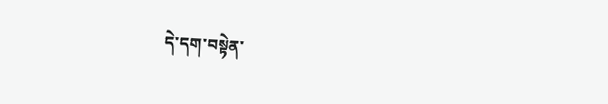དེ་དག་བསྟེན་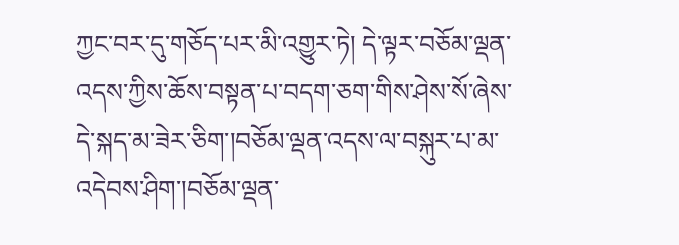ཀྱང་བར་དུ་གཅོད་པར་མི་འགྱུར་ཏེ། དེ་ལྟར་བཅོམ་ལྡན་འདས་ཀྱིས་ཆོས་བསྟན་པ་བདག་ཅག་གིས་ཤེས་སོ་ཞེས་དེ་སྐད་མ་ཟེར་ཅིག་།བཅོམ་ལྡན་འདས་ལ་བསྐུར་པ་མ་འདེབས་ཤིག་།བཅོམ་ལྡན་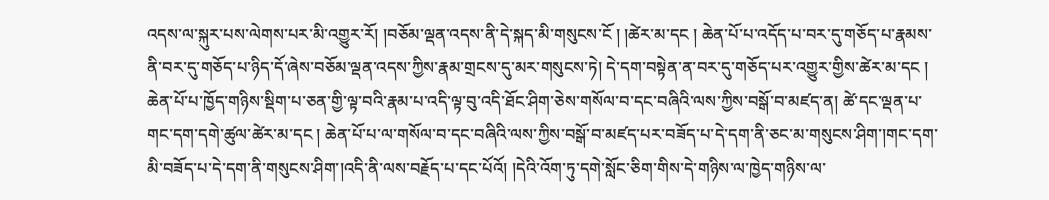འདས་ལ་སྐུར་པས་ལེགས་པར་མི་འགྱུར་རོ། །བཅོམ་ལྡན་འདས་ནི་དེ་སྐད་མི་གསུངས་ངོ ། །ཚེར་མ་དང ། ཆེན་པོ་པ་འདོད་པ་བར་དུ་གཅོད་པ་རྣམས་ནི་བར་དུ་གཅོད་པ་ཉིད་དོ་ཞེས་བཅོམ་ལྡན་འདས་ཀྱིས་རྣམ་གྲངས་དུ་མར་གསུངས་ཏེ། དེ་དག་བསྟེན་ན་བར་དུ་གཅོད་པར་འགྱུར་གྱིས་ཚེར་མ་དང ། ཆེན་པོ་པ་ཁྱོད་གཉིས་སྡིག་པ་ཅན་གྱི་ལྟ་བའི་རྣམ་པ་འདི་ལྟ་བུ་འདི་ཐོང་ཤིག་ཅེས་གསོལ་བ་དང་བཞིའི་ལས་ཀྱིས་བསྒོ་བ་མཛད་ན། ཚེ་དང་ལྡན་པ་གང་དག་དགེ་ཚུལ་ཚེར་མ་དང ། ཆེན་པོ་པ་ལ་གསོལ་བ་དང་བཞིའི་ལས་ཀྱིས་བསྒོ་བ་མཛད་པར་བཟོད་པ་དེ་དག་ནི་ཅང་མ་གསུངས་ཤིག་།གང་དག་མི་བཟོད་པ་དེ་དག་ནི་གསུངས་ཤིག་།འདི་ནི་ལས་བརྗོད་པ་དང་པོའོ། །དེའི་འོག་ཏུ་དགེ་སློང་ཅིག་གིས་དེ་གཉིས་ལ་ཁྱེད་གཉིས་ལ་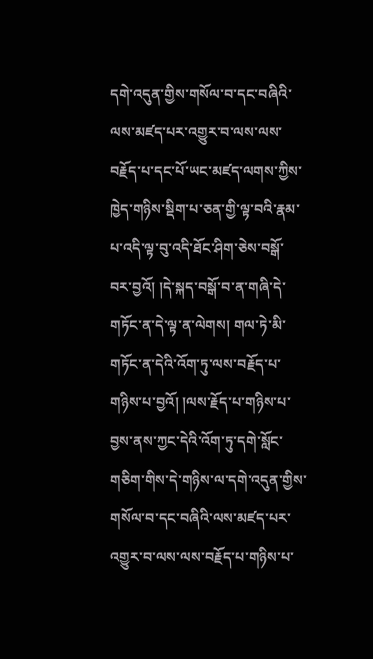དགེ་འདུན་གྱིས་གསོལ་བ་དང་བཞིའི་ལས་མཛད་པར་འགྱུར་བ་ལས་ལས་བརྗོད་པ་དང་པོ་ཡང་མཛད་ལགས་ཀྱིས་ཁྱེད་གཉིས་སྡིག་པ་ཅན་གྱི་ལྟ་བའི་རྣམ་པ་འདི་ལྟ་བུ་འདི་ཐོང་ཤིག་ཅེས་བསྒོ་བར་བྱའོ། །དེ་སྐད་བསྒོ་བ་ན་གཞི་དེ་གཏོང་ན་དེ་ལྟ་ན་ལེགས། གལ་ཏེ་མི་གཏོང་ན་དེའི་འོག་ཏུ་ལས་བརྗོད་པ་གཉིས་པ་བྱའོ། །ལས་རྗོད་པ་གཉིས་པ་བྱས་ནས་ཀྱང་དེའི་འོག་ཏུ་དགེ་སློང་གཅིག་གིས་དེ་གཉིས་ལ་དགེ་འདུན་གྱིས་གསོལ་བ་དང་བཞིའི་ལས་མཛད་པར་འགྱུར་བ་ལས་ལས་བརྗོད་པ་གཉིས་པ་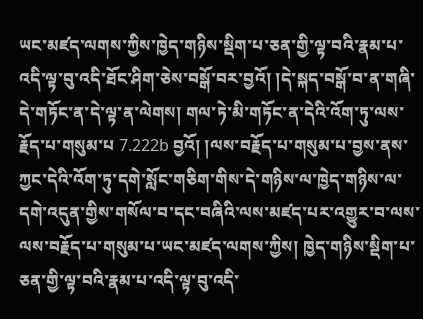ཡང་མཛད་ལགས་ཀྱིས་ཁྱེད་གཉིས་སྡིག་པ་ཅན་གྱི་ལྟ་བའི་རྣམ་པ་འདི་ལྟ་བུ་འདི་ཐོང་ཤིག་ཅེས་བསྒོ་བར་བྱའོ། །དེ་སྐད་བསྒོ་བ་ན་གཞི་དེ་གཏོང་ན་དེ་ལྟ་ན་ལེགས། གལ་ཏེ་མི་གཏོང་ན་དེའི་འོག་ཏུ་ལས་རྗོད་པ་གསུམ་པ 7.222b བྱའོ། །ལས་བརྗོད་པ་གསུམ་པ་བྱས་ནས་ཀྱང་དེའི་འོག་ཏུ་དགེ་སློང་གཅིག་གིས་དེ་གཉིས་ལ་ཁྱེད་གཉིས་ལ་དགེ་འདུན་གྱིས་གསོལ་བ་དང་བཞིའི་ལས་མཛད་པར་འགྱུར་བ་ལས་ལས་བརྗོད་པ་གསུམ་པ་ཡང་མཛད་ལགས་ཀྱིས། ཁྱེད་གཉིས་སྡིག་པ་ཅན་གྱི་ལྟ་བའི་རྣམ་པ་འདི་ལྟ་བུ་འདི་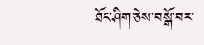ཐོང་ཤིག་ཅེས་བསྒོ་བར་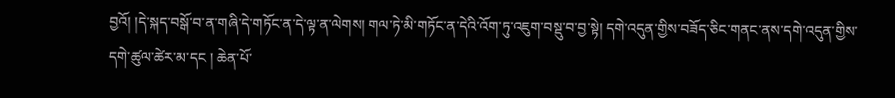བྱའོ། །དེ་སྐད་བསྒོ་བ་ན་གཞི་དེ་གཏོང་ན་དེ་ལྟ་ན་ལེགས། གལ་ཏེ་མི་གཏོང་ན་དེའི་འོག་ཏུ་འཇུག་བསྡུ་བ་བྱ་སྟེ། དགེ་འདུན་གྱིས་བཟོད་ཅིང་གནང་ནས་དགེ་འདུན་གྱིས་དགེ་ཚུལ་ཚེར་མ་དང ། ཆེན་པོ་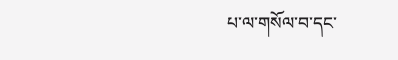པ་ལ་གསོལ་བ་དང་